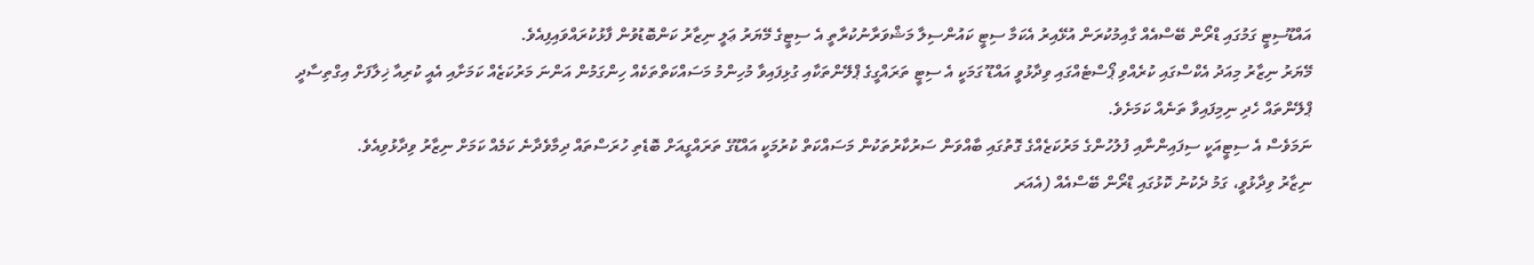އައްޑޫސިޓީ ގަމުގައި ޑްރޯން ބޭސްއެއް ގާއިމުކުރަން އުޅޭއިރު އެކަމާ ސިޓީ ކައުންސިލާ މަޝްވަރާނުކުރާތީ އެ ސިޓީގެ މޭޔަރު ޢަލީ ނިޒާރު ކަންބޮޑުވުން ފާޅުކުރައްވައިފިއެވެ.
މޭޔަރު ނިޒާރު މިއަދު އެކްސްގައި ކުރެއްވި ޕޯސްޓެއްގައި ވިދާޅުވީ އައްޑޫ ގަމަކީ އެ ސިޓީ ތަރައްގީގެ ޕްލޭންތަކާއި ގުޅިފައިވާ މުހިންމު މަސައްކަތްތަކެއް ހިންގަމުން އަންނަ މަރުކަޒެއް ކަމަށާއި އެއީ ކުރިއާ ޚިލާފަށް އިގްތިސާދީ ޕްލޭންތައް ހެދި ނިމިފައިވާ ތަނެއް ކަމަށެވެ.
ނަމަވެސް އެ ސިޓީއަކީ ސިފައިންނާއި ފުލުހުންގެ މަރުކަޒެއްގެ ގޮތުގައި ބާއްވަން ސަރުކާރުތަކުން މަސައްކަތް ކުރުމަކީ އައްޑޫގެ ތަރައްގީއަށް ބޮޑެތި ހުރަސްތައް ދިމާވެދާނެ ކަމެއް ކަމަށް ނިޒާރު ވިދާޅުވިއެވެ.
ނިޒާރު ވިދާޅުވީ، ގަމު ދެކުނު ކޮޅުގައި ޑްރޯން ބޭސްއެއް (އެއަރ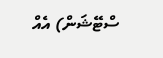ސްޓޭޝަން) އެއް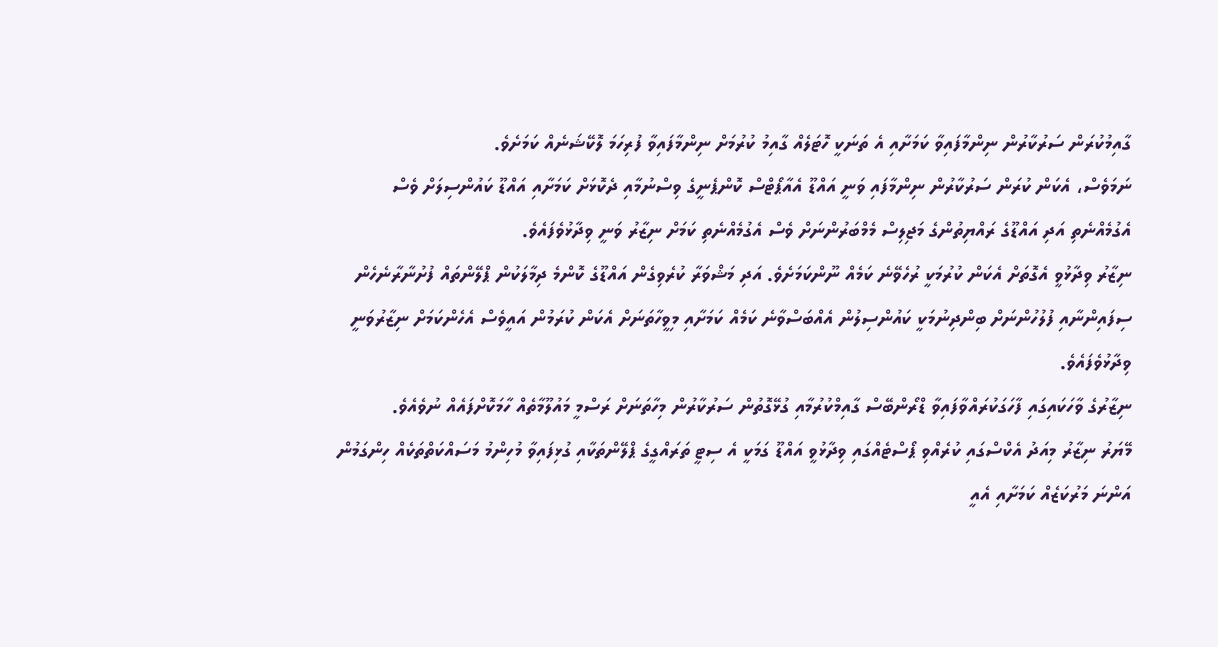ގާއިމުކުރަން ސަރުކާރުން ނިންމާފައިވާ ކަމަށާއި އެ ތަނަކީ ހޮޓަލެއް ގާއިމު ކުރުމަށް ނިންމާފައިވާ ފުރިހަމަ ލޮކޭޝަނެއް ކަމަށެވެ.
ނަމަވެސް، އެކަން ކުރަން ސަރުކާރުން ނިންމާފައި ވަނީ އައްޑޫ އެއާޕޯޓްސް ކޮންޕެނީގެ ވިސްނުމާއި ދެކޮޅަށް ކަމަށާއި އައްޑޫ ކައުންސިލަށް ވެސް އެގުމެއްނެތި އަދި އައްޑޫގެ ރައްޔިތުންގެ މަޖިލިސް މެމްބަރުންނަށް ވެސް އެގުމެއްނެތި ކަމަށް ނިޒާރު ވަނީ ވިދާޅުވެފައެވެ.
ނިޒާރު ވިދާޅުވީ އެގޮތަށް އެކަން ކުރުމަކީ ރުހެވޭނެ ކަމެއް ނޫންކަމަށެވެ. އަދި މަޝްވަރާ ކުރެވިގެން އައްޑޫގެ ކޮންމެ ދިމާލަކުން ޕްލޭންތައް ފުށުނާރާނެހެން ސިފައިންނާއި ފުލުހުންނަށް ބިންދިނުމަކީ ކައުންސިލުން އެއްބަސްވާނެ ކަމެއް ކަމަށާއި މިވީހާތަނަށް އެކަން ކުރަމުން އައީވެސް އެހެންކަމަށް ނިޒާރުވަނީ ވިދާޅުވެފައެވެ.
ނިޒާރުގެ ވާހަކައިގައި ފާހަގަކުރައްވާފައިވާ ޑްރޯންބޭސް ގާއިމްކުރުމާއި ގުޅޭގޮތުން ސަރުކާރުން މިހާތަނަށް ރަސްމީ މައުލޫމާތެއް ހާމަކޮށްފައެއް ނުވެއެވެ.
މޭޔަރު ނިޒާރު މިއަދު އެކްސްގައި ކުރެއްވި ޕޯސްޓެއްގައި ވިދާޅުވީ އައްޑޫ ގަމަކީ އެ ސިޓީ ތަރައްގީގެ ޕްލޭންތަކާއި ގުޅިފައިވާ މުހިންމު މަސައްކަތްތަކެއް ހިންގަމުން އަންނަ މަރުކަޒެއް ކަމަށާއި އެއީ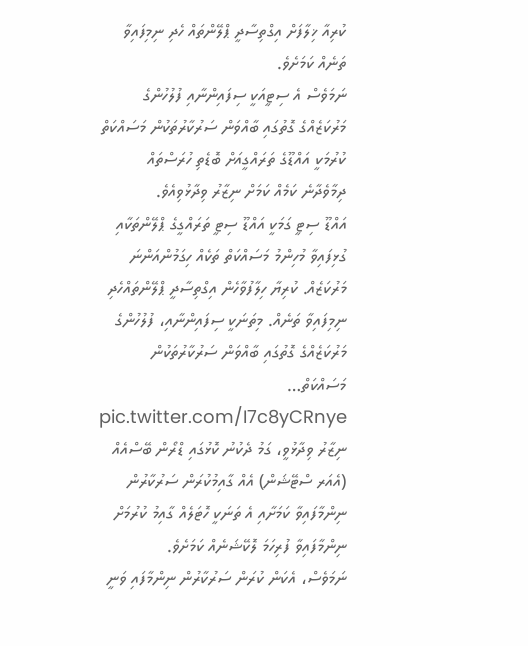ކުރިއާ ޚިލާފަށް އިގްތިސާދީ ޕްލޭންތައް ހެދި ނިމިފައިވާ ތަނެއް ކަމަށެވެ.
ނަމަވެސް އެ ސިޓީއަކީ ސިފައިންނާއި ފުލުހުންގެ މަރުކަޒެއްގެ ގޮތުގައި ބާއްވަން ސަރުކާރުތަކުން މަސައްކަތް ކުރުމަކީ އައްޑޫގެ ތަރައްގީއަށް ބޮޑެތި ހުރަސްތައް ދިމާވެދާނެ ކަމެއް ކަމަށް ނިޒާރު ވިދާޅުވިއެވެ.
އައްޑޫ ސިޓީ ގަމަކީ އައްޑޫ ސިޓީ ތަރައްގީގެ ޕްލޭންތަކާއި ގުޅިފައިވާ މުހިންމު މަސައްކަތް ތަކެއް ހިގަމުންއަންނަ މަރުކަޒެއް. ކުރިޔާ ހިލާފުވާހެން އިގްތިސާދީ ޕްލޭންތައްހެދި ނިމިފައިވާ ތަނެއް. މިތަނަކީ ސިފައިންނާއި، ފުލުހުންގެ މަރުކަޒެއްގެ ގޮތުގައި ބާއްވަން ސަރުކާރުތަކުން މަސައްކަތް… pic.twitter.com/I7c8yCRnye
ނިޒާރު ވިދާޅުވީ، ގަމު ދެކުނު ކޮޅުގައި ޑްރޯން ބޭސްއެއް (އެއަރ ސްޓޭޝަން) އެއް ގާއިމުކުރަން ސަރުކާރުން ނިންމާފައިވާ ކަމަށާއި އެ ތަނަކީ ހޮޓަލެއް ގާއިމު ކުރުމަށް ނިންމާފައިވާ ފުރިހަމަ ލޮކޭޝަނެއް ކަމަށެވެ.
ނަމަވެސް، އެކަން ކުރަން ސަރުކާރުން ނިންމާފައި ވަނީ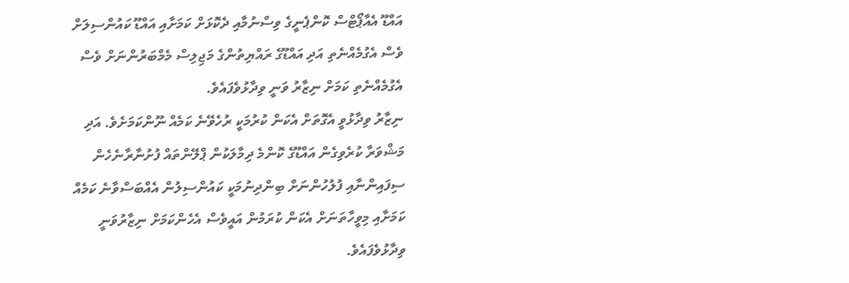އައްޑޫ އެއާޕޯޓްސް ކޮންޕެނީގެ ވިސްނުމާއި ދެކޮޅަށް ކަމަށާއި އައްޑޫ ކައުންސިލަށް ވެސް އެގުމެއްނެތި އަދި އައްޑޫގެ ރައްޔިތުންގެ މަޖިލިސް މެމްބަރުންނަށް ވެސް އެގުމެއްނެތި ކަމަށް ނިޒާރު ވަނީ ވިދާޅުވެފައެވެ.
ނިޒާރު ވިދާޅުވީ އެގޮތަށް އެކަން ކުރުމަކީ ރުހެވޭނެ ކަމެއް ނޫންކަމަށެވެ. އަދި މަޝްވަރާ ކުރެވިގެން އައްޑޫގެ ކޮންމެ ދިމާލަކުން ޕްލޭންތައް ފުށުނާރާނެހެން ސިފައިންނާއި ފުލުހުންނަށް ބިންދިނުމަކީ ކައުންސިލުން އެއްބަސްވާނެ ކަމެއް ކަމަށާއި މިވީހާތަނަށް އެކަން ކުރަމުން އައީވެސް އެހެންކަމަށް ނިޒާރުވަނީ ވިދާޅުވެފައެވެ.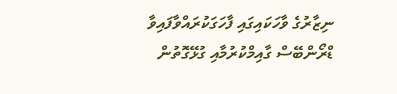ނިޒާރުގެ ވާހަކައިގައި ފާހަގަކުރައްވާފައިވާ ޑްރޯންބޭސް ގާއިމްކުރުމާއި ގުޅޭގޮތުން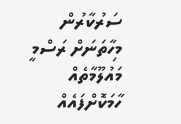ސަރުކާރުން މިހާތަނަށް ރަސްމީ މައުލޫމާތެއް ހާމަކޮށްފައެއް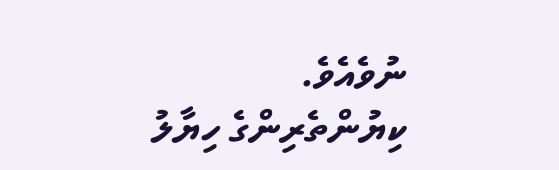ނުވެއެވެ.
ކިޔުންތެރިންގެ ހިޔާލު